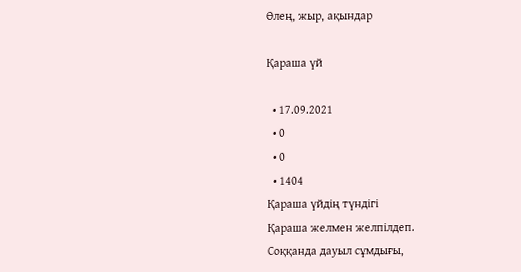Өлең, жыр, ақындар

Қараша үй

  • 17.09.2021
  • 0
  • 0
  • 1404
Қараша үйдің түндігі
Қараша желмен желпілдеп.
Соққанда дауыл сұмдығы,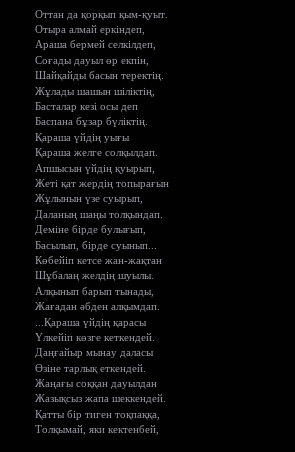Оттан да қорқып қым-қуыт.
Отыра алмай еркіндеп,
Араша бермей селкілдеп,
Соғады дауыл өр екпін,
Шайқайды басын теректің.
Жұлады шашын шіліктің,
Басталар кезі осы деп
Баспана бұзар бүліктің.
Қараша үйдің уығы
Қараша желге солқылдап.
Апшысын үйдің қуырып,
Жеті қат жердің топырағын
Жұлынын үзе суырып,
Даланың шаңы толқындап.
Деміне бірде булығып,
Басылып, бірде суынып...
Көбейіп кетсе жан-жақтан
Шұбалаң желдің шуылы.
Алқынып барып тынады,
Жағадан әбден алқымдап.
...Қараша үйдің қарасы
Үлкейіп көзге кеткендей.
Даңғайыр мынау даласы
Өзіне тарлық еткендей.
Жаңағы соққан дауылдан
Жазықсыз жапа шеккендей.
Қатты бір тиген тоқпаққа,
Толқымай, яки кектенбей,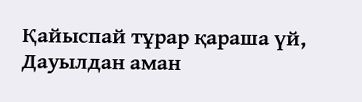Қайыспай тұрар қараша үй,
Дауылдан аман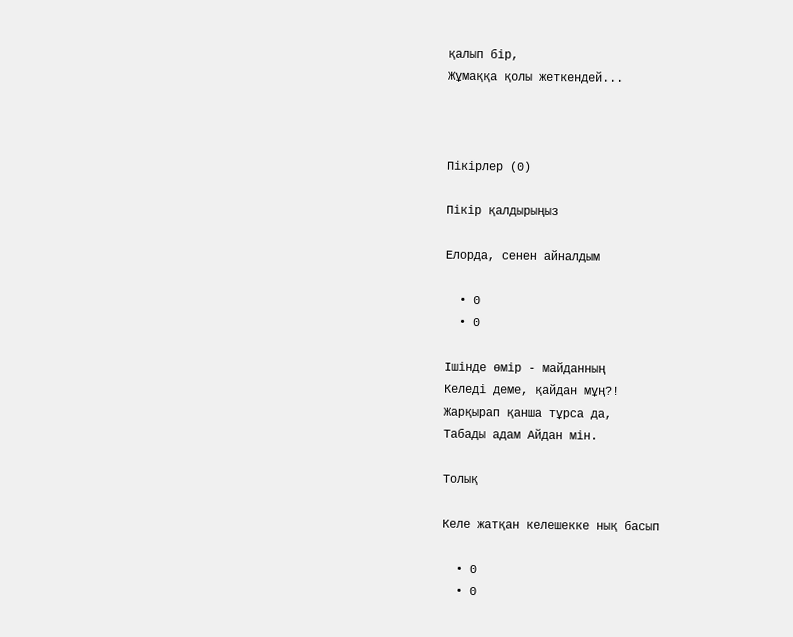қалып бір,
Жұмаққа қолы жеткендей...



Пікірлер (0)

Пікір қалдырыңыз

Елорда, сенен айналдым

  • 0
  • 0

Ішінде өмір - майданның
Келеді деме, қайдан мұң?!
Жарқырап қанша тұрса да,
Табады адам Айдан мін.

Толық

Келе жатқан келешекке нық басып

  • 0
  • 0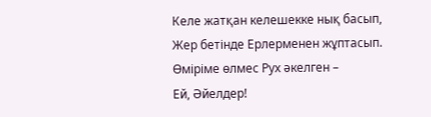Келе жатқан келешекке нық басып,
Жер бетінде Ерлерменен жұптасып.
Өміріме өлмес Рух әкелген –
Ей, Әйелдер!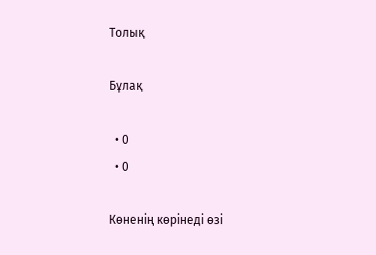Толық

Бұлақ

  • 0
  • 0

Көненің көрінеді өзі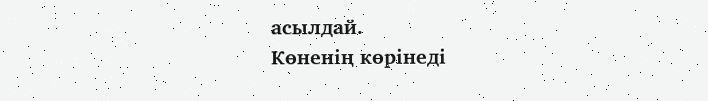асылдай.
Көненің көрінеді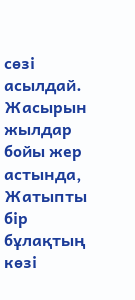сөзі асылдай.
Жасырын жылдар бойы жер астында,
Жатыпты бір бұлақтың көзі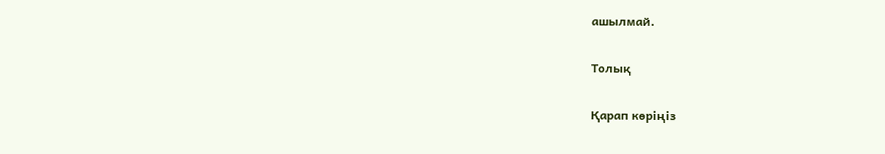ашылмай.

Толық

Қарап көріңіз